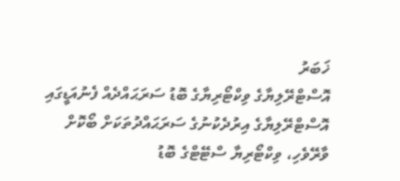ޚަބަރު
އޮސްޓްރޭލިޔާގެ ވިކްޓޯރިޔާގެ ބޮޑު ސަރަޙައްދެއް ފެނުއަޑީގައި
އޮސްޓްރޭލިޔާގެ އިރުދެކުނުގެ ސަރަޙައްދުތަކަށް ބޯކޮށް ވާރޭވެހި، ވިކްޓޯރިޔާ ސްޓޭޓްގެ ބޮޑު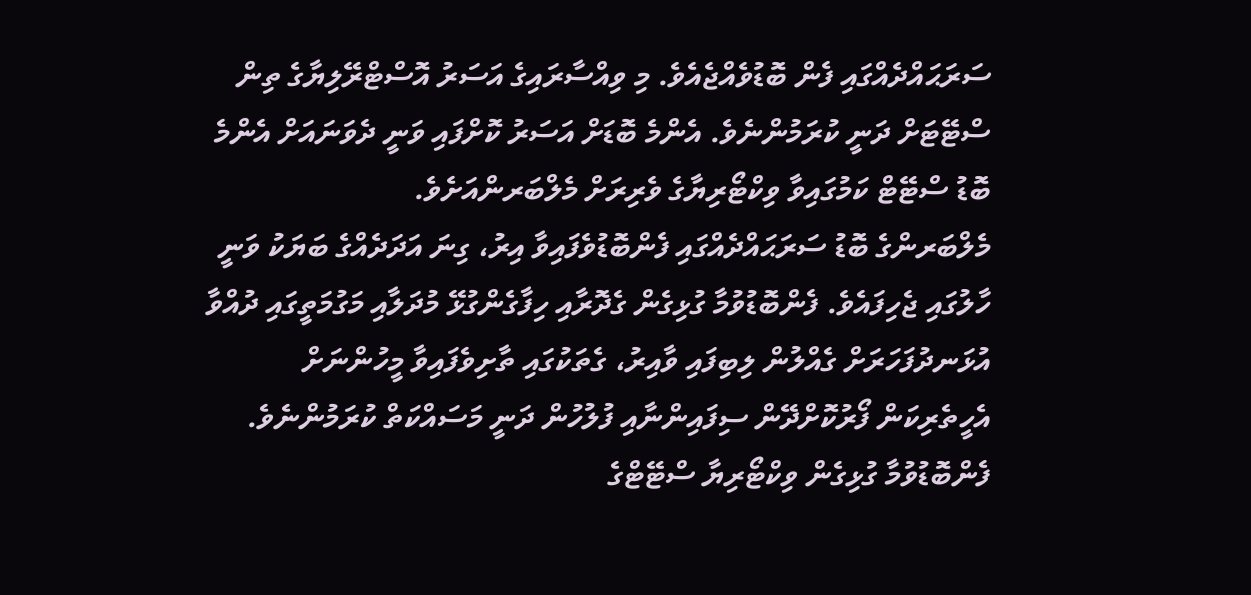ސަރަޙައްދެއްގައި ފެން ބޮޑުވެއްޖެއެވެ. މި ވިއްސާރައިގެ އަސަރު އޮސްޓްރޭލިޔާގެ ތިން ސްޓޭޓަށް ދަނީ ކުރަމުންނެވެ. އެންމެ ބޮޑަށް އަސަރު ކޮށްފައި ވަނީ ދެވަނައަށް އެންމެ ބޮޑު ސްޓޭޓް ކަމުގައިވާ ވިކްޓޯރިޔާގެ ވެރިރަށް މެލްބަރންއަށެވެ.
މެލްބަރންގެ ބޮޑު ސަރަޙައްދެއްގައި ފެންބޮޑުވެފައިވާ އިރު، ގިނަ އަދަދެއްގެ ބަޔަކު ވަނީ ހާލުގައި ޖެހިފައެވެ. ފެންބޮޑުވުމާ ގުޅިގެން ގެދޮރާއި ހިފާގެންގުޅޭ މުދަލާއި މަގުމަތީގައި ދުއްވާ އުޅަނދުފަހަރަށް ގެއްލުން ލިބިފައި ވާއިރު، ގެތަކުގައި ތާށިވެފައިވާ މީހުންނަށް އެހީތެރިކަން ފޯރުކޮށްދޭން ސިފައިންނާއި ފުލުހުން ދަނީ މަސައްކަތް ކުރަމުންނެވެ.
ފެންބޮޑުވުމާ ގުޅިގެން ވިކްޓޯރިޔާ ސްޓޭޓްގެ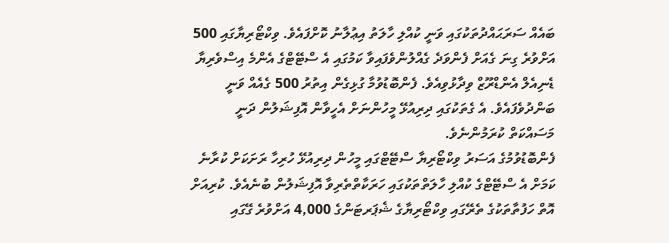ބައެއް ސަރަޙައްދުތަކުގައި ވަނީ ކުއްލި ހާލަތު އިޢުލާނު ކޮށްފައެވެ. ވިކްޓޯރިޔާގައި 500 އަށްވުރެ ގިނަ ގެއަށް ފެންވަދެ ގެއްލުންވެފައިވާ ކަމުގައި އެ ސްޓޭޓްގެ އެންމެ އިސްވެރިޔާ ޑެނިއެލް އެންޑްރޫޒް ވިދާޅުވިއެވެ. ފެންބޮޑުވުމާ ގުޅިގެން އިތުރު 500 ގެއެއް ވަނީ ބަންދުވެފައެވެ. އެ ގެތަކުގައި ދިރިއުޅޭ މީހުންނަށް އެހީވާން އޮފިޝަލުން ދަނީ މަސައްކަތް ކުރަމުންނެވެ.
ފެންބޮޑުވުމުގެ އަސަރު ވިކްޓޯރިޔާ ސްޓޭޓްގައި މީހުން ދިރިއުޅޭ ހުރިހާ ރަށަކަށް ކުރާނެ ކަމަށް އެ ސްޓޭޓްގެ ކުއްލި ހާލަތްތަކުގައި ހަރަކާތްތެރިވާ އޮފިޝަލުން ބުނެއެވެ. ކުރިއަށް އޮތް ހަފުތާތަކުގެ ތެރޭގައި ވިކްޓޯރިޔާގެ ޝެޕަރޓަންގެ 4,000 އަށްވުރެ ގޭގައި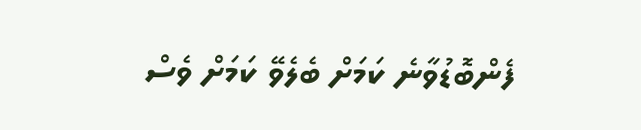ފެންބޮޑުވާނެ ކަމަށް ބެލެވޭ ކަމަށް ވެސް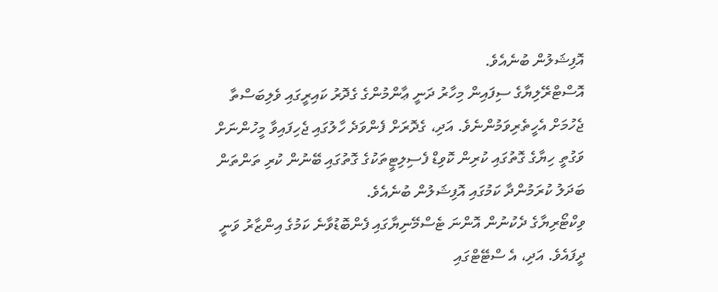އޮފިޝަލުން ބުނެއެވެ.
އޮސްޓްރޭލިޔާގެ ސިފައިން މިހާރު ދަނީ ޢާންމުންގެ ގެދޮރު ކައިރީގައި ވެލިބަސްތާ ޖެހުމަށް އެހީތެރިވަމުންނެވެ. އަދި، ގެދޮރަށް ފެންވަދެ ހާލުގައި ޖެހިފައިވާ މީހުންނަށް ވަގުތީ ހިޔާގެ ގޮތުގައި ކުރިން ކޮވިޑް ފެސިލިޓީތަކުގެ ގޮތުގައި ބޭނުން ކުރި ތަންތަން ބަދަލު ކުރަމުންދާ ކަމުގައި އޮފިޝަލުން ބުނެއެވެ.
ވިކްޓޯރިޔާގެ ދެކުނުން އޮންނަ ޓެސްމޭނިޔާގައި ފެންބޮޑުވާނެ ކަމުގެ އިންޒާރު ވަނީ ދީފައެވެ. އަދި، އެ ސްޓޭޓްގައި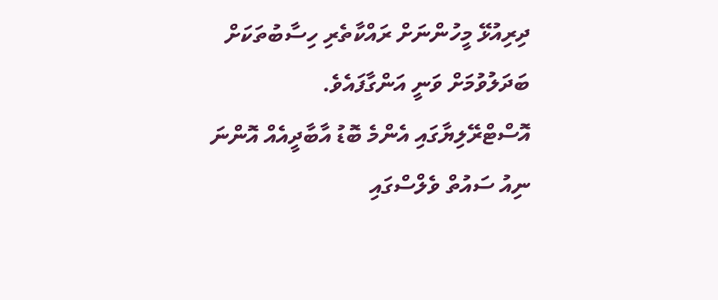ދިރިއުޅޭ މީހުންނަށް ރައްކާތެރި ހިސާބުތަކަށް ބަދަލުވުމަށް ވަނީ އަންގާފައެވެ. އޮސްޓްރޭލިޔާގައި އެންމެ ބޮޑު އާބާދީއެއް އޮންނަ ނިއު ސައުތް ވެލްސްގައި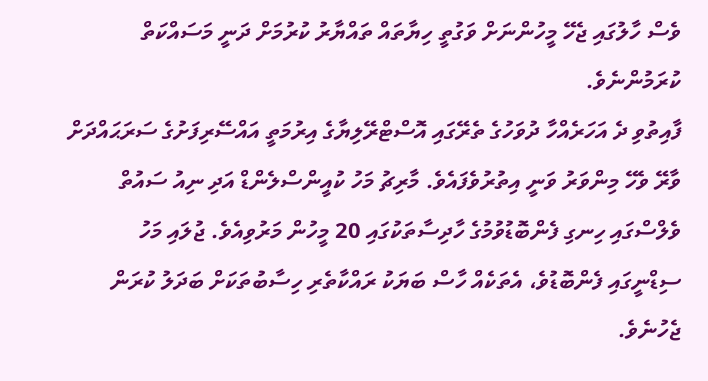ވެސް ހާލުގައި ޖެހޭ މީހުންނަށް ވަގުތީ ހިޔާތައް ތައްޔާރު ކުރުމަށް ދަނީ މަސައްކަތް ކުރަމުންނެވެ.
ފާއިތުވި ދެ އަހަރެއްހާ ދުވަހުގެ ތެރޭގައި އޮސްޓްރޭލިޔާގެ އިރުމަތީ އައްސޭރިފަށުގެ ސަރަޙައްދަށް ވާރޭ ވެހޭ މިންވަރު ވަނީ އިތުރުވެފައެވެ. މާރިޗު މަހު ކުއީންސްލެންޑް އަދި ނިއު ސައުތް ވެލްސްގައި ހިނގި ފެންބޮޑުވުމުގެ ހާދިސާތަކުގައި 20 މީހުން މަރުވިއެވެ. ޖުލައި މަހު ސިޑްނީގައި ފެންބޮޑުވެ، އެތަކެއް ހާސް ބަޔަކު ރައްކާތެރި ހިސާބުތަކަށް ބަދަލު ކުރަން ޖެހުނެވެ.